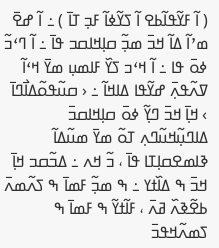( ߊ߬ ߓߌ߬ߟߊ߬ߕߐ ߊ߬ ߖߌ߬ߦߊ߬ ߓߏ߲ ߠߊ߫ ) ߸ ߊ߬ ߝߐ߫ ߘߴߊ߬ ߡߊ߬ ߞߏ߫ ߘߏ߲߬ ߛߊ߲ߞߊߛߏ ߟߊ߫ ߸ ߊ߬ ߣߵߏ߬ ߦߋ߫ ߟߊ ߸ ߊ߬ ߞߵߏ ߖߌ߰ ߓߊߘߎ߲ ߘߌ߫ ߞߵߊ߬ ߜߍ߬ߟߍ߲߫ ߝߌ߬ߟߊ ߡߊߞߊ߬ ߸ ‹ ߛߎ߬ߟߋ߬ߡߊ߯ߣߊ߫ › ߞߊ߲߫ ߞߏ߫ ߣߌ߲߬ ߦߋ߫ ߛߊ߲ߞߊߛߏ߫ ߡߊߣߎ߲߬ߞߎ߬ߣߍ߲ ߠߋ߬ ߘߌ߫ ߘߎ߬ߡߊ߬ ߢߊߘߐߛߊ߲ߠߊ ߟߊ߫ ، ߏ߬ ߞߍ ߸ ߡߏ߬ߛߏ ߞߊ߲߫ ߞߏ߫ ߒ ߡߊ߰ߙߌ ߸ ߒ ߘߏ߲߬ ߓߘߊ߫ ߒ ߖߍ߬ߘߍ߫ ߕߐ߬ߢߍ߰ ߥߍ߫ ، ߓߊ߬ߙߌ߬ ߒ ߓߘߊ߫ ߒ ߖߘߍ߬ߞߟߏ߫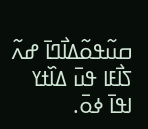ߛߎ߬ߟߋ߬ߡߊ߯ߣߊ߫ ߝߍ߬ ߖߊ߯ߓߊ ߟߎ߫ ߡߊ߰ߙߌ ߊߟߊ߫ ߦߋ߫.